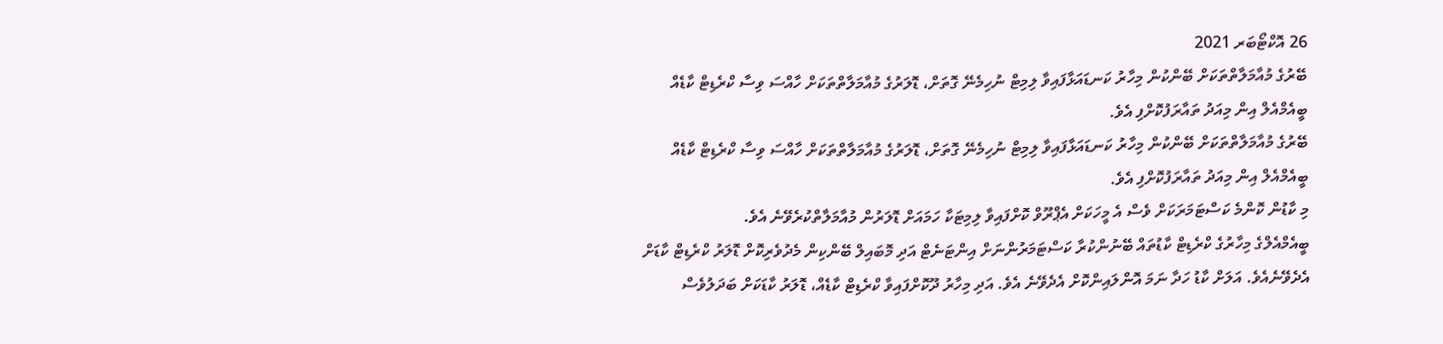26 އޮކްޓޯބަރ 2021
ބޭރުގެ މުއާމަލާތްތަކަށް ބޭންކުން މިހާރު ކަނޑައަޅާފައިވާ ލިމިޓް ނުހިމެނޭ ގޮތަށް، ޑޮލަރުގެ މުއާމަލާތްތަކަށް ހާއްސަ ވިސާ ކްރެޑިޓް ކާޑެއް ބީއެމްއެލް އިން މިއަދު ތައާރަފުކޮށްފި އެވެ.
ބޭރުގެ މުއާމަލާތްތަކަށް ބޭންކުން މިހާރު ކަނޑައަޅާފައިވާ ލިމިޓް ނުހިމެނޭ ގޮތަށް، ޑޮލަރުގެ މުއާމަލާތްތަކަށް ހާއްސަ ވިސާ ކްރެޑިޓް ކާޑެއް ބީއެމްއެލް އިން މިއަދު ތައާރަފުކޮށްފި އެވެ.
މި ކާޑުން ކޮންމެ ކަސްޓަމަރަކަށް ވެސް އެ މީހަކަށް އެޕްރޫވް ކޮށްފައިވާ ލިމިޓަކާ ހަމައަށް ޑޮލަރުން މުއާމަލާތްކުރެވޭނެ އެވެ.
ބީއެމްއެލްގެ މިހާރުގެ ކްރެޑިޓް ކާޑުތައް ބޭނުންކުރާ ކަސްޓަމަރުންނަށް އިންޓަނެޓް އަދި މޮބައިލް ބޭންކިން މެދުވެރިކޮށް ޑޮލަރު ކްރެޑިޓް ކާޑަށް އެދެވޭނެއެވެ. އަލަށް ކާޑު ހަދާ ނަމަ އޮންލައިންކޮށް އެދެވޭނެ އެވެ. އަދި މިހާރު ދޫކޮށްފައިވާ ކްރެޑިޓް ކާޑެއް، ޑޮލަރު ކާޑަކަށް ބަދަލުވެސް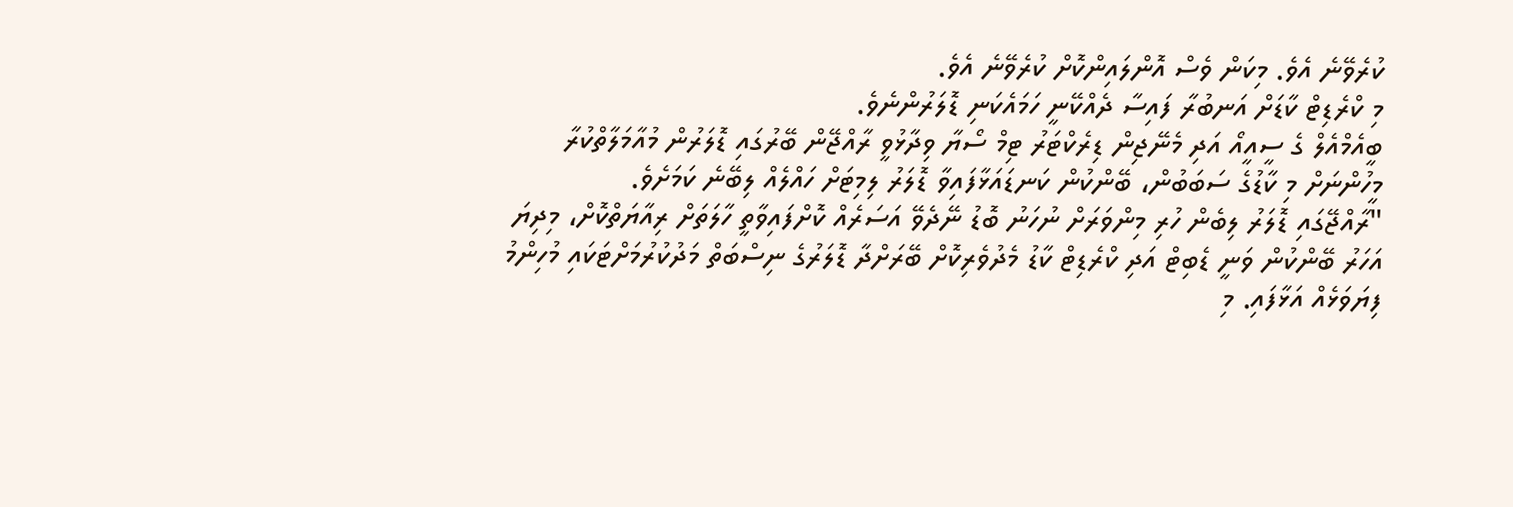ކުރެވޭނެ އެވެ. މިކަން ވެސް އޮންލައިންކޮށް ކުރެވޭނެ އެވެ.
މި ކްރެޑިޓް ކާޑަށް އަނބުރާ ފައިސާ ދެއްކޭނީ ހަމައެކަނި ޑޮލަރުންނެވެ.
ބީއެމްއެލް ގެ ސީއީއޯ އަދި މެނޭޖިން ޑިރެކްޓަރު ޓިމް ސޯޔާ ވިދާޅުވީ ރާއްޖޭން ބޭރުގައި ޑޮލަރުން މުއާމަލާތްކުރާ މީހުންނަށް މި ކާޑުގެ ސަބަބުން، ބޭންކުން ކަނޑައަޅާފައިވާ ޑޮލަރު ލިމިޓަށް ހައްލެއް ލިބޭނެ ކަމަށެވެ.
"ރާއްޖޭގައި ޑޮލަރު ލިބެން ހުރި މިންވަރަށް ނުހަނު ބޮޑު ނޭދެވޭ އަސަރެއް ކޮށްފައިވާތީ ހާލަތަށް ރިއާޔަތްކޮށް، މިދިޔަ އަހަރު ބޭންކުން ވަނީ ޑެބިޓް އަދި ކްރެޑިޓް ކާޑު މެދުވެރިކޮށް ބޭރަށްދާ ޑޮލަރުގެ ނިސްބަތް މަދުކުރުމަށްޓަކައި މުހިންމު ފިޔަވަޅެއް އަޅާފައި. މި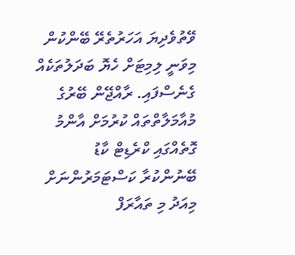ވޭތުވެދިޔަ އަހަރުތެރޭ ބޭންކުން މިވަނީ ލިމިޓަށް ހެޔޮ ބަދަލުތަކެއް ގެނެސްފައި. ރާއްޖޭން ބޭރުގެ މުއާމަލާތްތައް ކުރުމަށް އާންމު ގޮތެއްގައި ކްރެޑިޓް ކާޑު ބޭނުންކުރާ ކަސްޓަމަރުންނަށް މިއަދު މި ތައާރަފް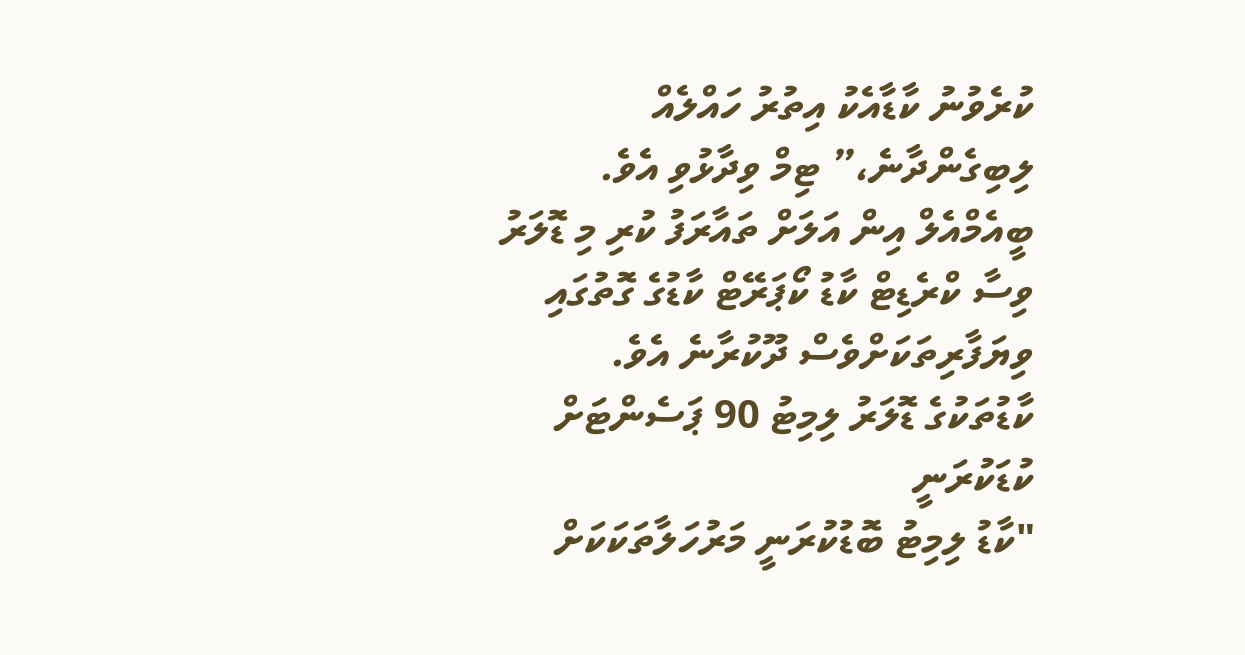ކުރެވުނު ކާޑާއެކު އިތުރު ހައްލެއް ލިބިގެންދާނެ،” ޓިމް ވިދާޅުވި އެވެ.
ބީއެމްއެލް އިން އަލަށް ތައާރަފު ކުރި މި ޑޮލަރު ވިސާ ކްރެޑިޓް ކާޑު ކޯޕަރޭޓް ކާޑުގެ ގޮތުގައި ވިޔަފާރިތަކަށްވެސް ދޫކުރާނެ އެވެ.
ކާޑުތަކުގެ ޑޮލަރު ލިމިޓު 90 ޕަސެންޓަށް ކުޑަކުރަނީ
"ކާޑު ލިމިޓު ބޮޑުކުރަނީ މަރުހަލާތަކަކަށް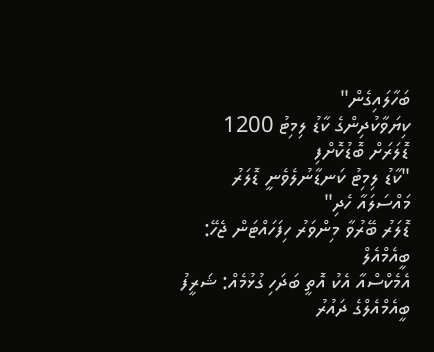ބަހާލައިގެން"
ކިޔަވާކުދިންގެ ކާޑު ލިމިޓު 1200 ޑޮލަރަށް ބޮޑުކޮށްފި
"ކާޑު ލިމިޓު ކަނޑާނުލެވެނީ ޑޮލަރު މައްސަލައާ ހެދި"
ޑޮލަރު ބޭރުވާ މިންވަރު ހިފަހައްޓަން ޖެހޭ: ބީއެމްއެލް
އެމެކްސްއާ އެކު އޮތީ ބަދަހި ގުޅުމެއް: ޝަރީފު
ބީއެމްއެލްގެ ދައުރު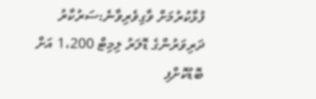ފުޅާކުރުމަށް ވާގިވެރިވާނެ:ސަރުކާރު
ދަރިވަރުންގެ ޑޮލަރު ލިމިޓް 1،200 އަށް ބޮޑުކޮށްފި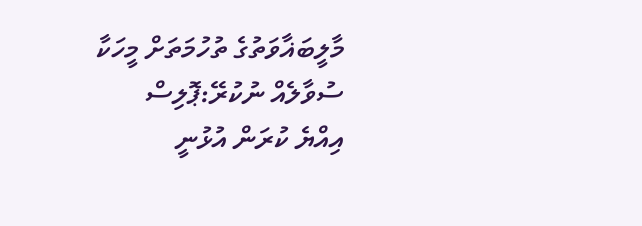މާލީބަޣާވަތުގެ ތުހުމަތަށް މީހަކާ ސުވާލެއް ނުކުރޭ:ޕޮލިސް
އިއްޔެ ކުރަން އުޅުނީ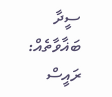ސީދާ ބަޣާވާތެއް: ރައީސް